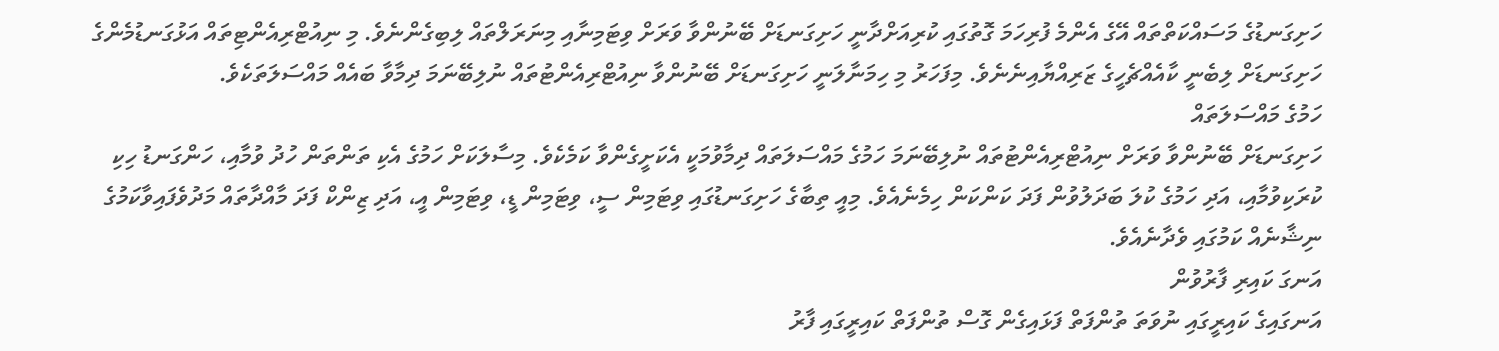ހަށިގަނޑުގެ މަސައްކަތްތައް އޭގެ އެންމެ ފުރިހަމަ ގޮތުގައި ކުރިއަށްދާނީ ހަށިގަނޑަށް ބޭނުންވާ ވަރަށް ވިޓަމިނާއި މިނަރަލްތައް ލިބިގެންނެވެ. މި ނިއުޓްރިއެންޓިތައް އަޅުގަނޑުމެންގެ ހަށިގަނޑަށް ލިބެނީ ކާއެއްޗެހީގެ ޒަރިއްޔާއިނެނެވެ. މިފަހަރު މި ހިމަނާލަނީ ހަށިގަނޑަށް ބޭނުންވާ ނިއުޓްރިއެންޓުތައް ނުލިބޭނަމަ ދިމާވާ ބައެއް މައްސަލަތަކެވެ.
ހަމުގެ މައްސަލަތައް
ހަށިގަނޑަށް ބޭނުންވާ ވަރަށް ނިއުޓްރިއެންޓުތައް ނުލިބޭނަމަ ހަމުގެ މައްސަލަތައް ދިމާވުމަކީ އެކަށީގެންވާ ކަމެކެވެ. މިސާލަކަށް ހަމުގެ އެކި ތަންތަން ހުދު ވުމާއި، ހަންގަނޑު ހިކި ކުރަކިވުމާއި، އަދި ހަމުގެ ކުލަ ބަދަލުވުން ފަދަ ކަންކަން ހިމެނެއެވެ. މިއީ ތިބާގެ ހަށިގަނޑުގައި ވިޓަމިން ސީ، ވިޓަމިން ޑީ، ވިޓަމިން އީ، އަދި ޒިންކް ފަދަ މާއްދާތައް މަދުވެފައިވާކަމުގެ ނިޝާނެއް ކަމުގައި ވެދާނެއެވެ.
އަނގަ ކައިރި ފާރުވުން
އަނގައިގެ ކައިރީގައި ނުވަތަ ތުންފަތް ފަޅައިގެން ގޮސް ތުންފަތް ކައިރީގައި ފާރު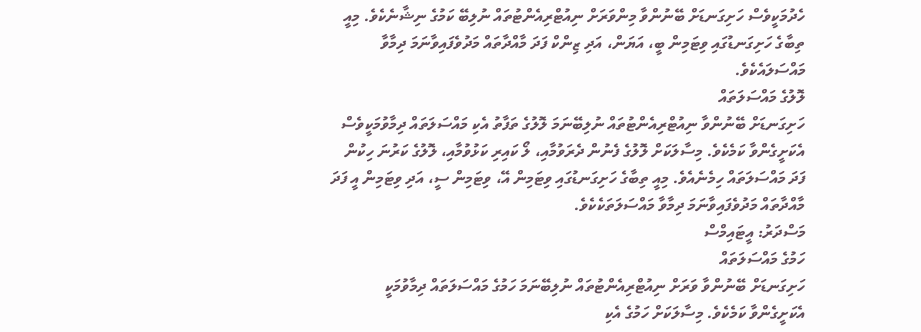ހެދުމަކީވެސް ހަށިގަނޑަށް ބޭނުންވާ މިންވަރަށް ނިއުޓްރިއެންޓުތައް ނުލިބޭ ކަމުގެ ނިޝާނެކެވެ. މިއީ ތިބާގެ ހަށިގަނޑުގައި ވިޓަމިން ބީ، އަޔަން، އަދި ޒިންކް ފަދަ މާއްދާތައް މަދުވެފައިވާނަމަ ދިމާވާ މައްސަލައެކެވެ.
ލޮލުގެ މައްސަލަތައް
ހަށިގަނޑަށް ބޭނުންވާ ނިއުޓްރިއެންޓުތައް ނުލިބޭނަމަ ލޮލުގެ ތަފާތު އެކި މައްސަލަތައް ދިމާވުމަކީވެސް އެކަށީގެންވާ ކަމެކެވެ. މިސާލަކަށް ލޮލުގެ ފެނުން ދެރަވުމާއި، ލޯ ކައިރި ކަޅުވުމާއި، ލޮލުގެ ކަރުނަ ހިކުން ފަދަ މައްސަލަތައް ހިމެނެއެވެ. މިއީ ތިބާގެ ހަށިގަނޑުގައި ވިޓަމިން އޭ، ވިޓަމިން ސީ، އަދި ވިޓަމިން އީ ފަދަ މާއްދާތައް މަދުވެފައިވާނަމަ ދިމާވާ މައްސަލަތަކެކެވެ.
މަސްދަރު: އީޓައިމްސް
ހަމުގެ މައްސަލަތައް
ހަށިގަނޑަށް ބޭނުންވާ ވަރަށް ނިއުޓްރިއެންޓުތައް ނުލިބޭނަމަ ހަމުގެ މައްސަލަތައް ދިމާވުމަކީ އެކަށީގެންވާ ކަމެކެވެ. މިސާލަކަށް ހަމުގެ އެކި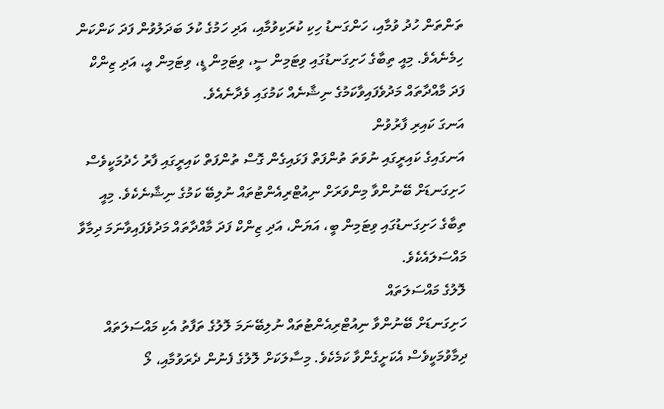ތަންތަން ހުދު ވުމާއި، ހަންގަނޑު ހިކި ކުރަކިވުމާއި، އަދި ހަމުގެ ކުލަ ބަދަލުވުން ފަދަ ކަންކަން ހިމެނެއެވެ. މިއީ ތިބާގެ ހަށިގަނޑުގައި ވިޓަމިން ސީ، ވިޓަމިން ޑީ، ވިޓަމިން އީ، އަދި ޒިންކް ފަދަ މާއްދާތައް މަދުވެފައިވާކަމުގެ ނިޝާނެއް ކަމުގައި ވެދާނެއެވެ.
އަނގަ ކައިރި ފާރުވުން
އަނގައިގެ ކައިރީގައި ނުވަތަ ތުންފަތް ފަޅައިގެން ގޮސް ތުންފަތް ކައިރީގައި ފާރު ހެދުމަކީވެސް ހަށިގަނޑަށް ބޭނުންވާ މިންވަރަށް ނިއުޓްރިއެންޓުތައް ނުލިބޭ ކަމުގެ ނިޝާނެކެވެ. މިއީ ތިބާގެ ހަށިގަނޑުގައި ވިޓަމިން ބީ، އަޔަން، އަދި ޒިންކް ފަދަ މާއްދާތައް މަދުވެފައިވާނަމަ ދިމާވާ މައްސަލައެކެވެ.
ލޮލުގެ މައްސަލަތައް
ހަށިގަނޑަށް ބޭނުންވާ ނިއުޓްރިއެންޓުތައް ނުލިބޭނަމަ ލޮލުގެ ތަފާތު އެކި މައްސަލަތައް ދިމާވުމަކީވެސް އެކަށީގެންވާ ކަމެކެވެ. މިސާލަކަށް ލޮލުގެ ފެނުން ދެރަވުމާއި، ލޯ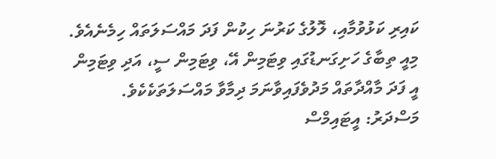ކައިރި ކަޅުވުމާއި، ލޮލުގެ ކަރުނަ ހިކުން ފަދަ މައްސަލަތައް ހިމެނެއެވެ. މިއީ ތިބާގެ ހަށިގަނޑުގައި ވިޓަމިން އޭ، ވިޓަމިން ސީ، އަދި ވިޓަމިން އީ ފަދަ މާއްދާތައް މަދުވެފައިވާނަމަ ދިމާވާ މައްސަލަތަކެކެވެ.
މަސްދަރު: އީޓައިމްސް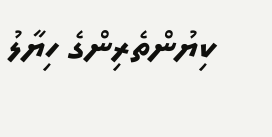ކިޔުންތެރިންގެ ހިޔާލު